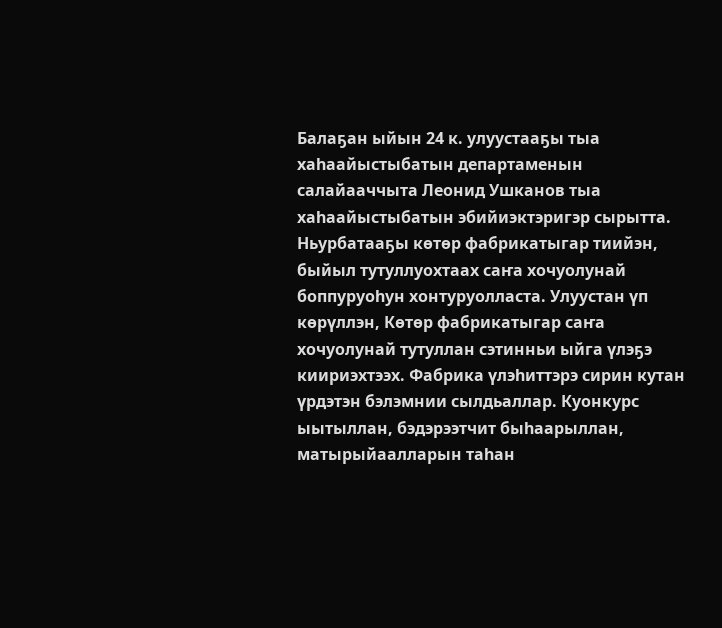Балаҕан ыйын 24 к. улуустааҕы тыа хаһаайыстыбатын департаменын салайааччыта Леонид Ушканов тыа хаһаайыстыбатын эбийиэктэригэр сырытта. Ньурбатааҕы көтөр фабрикатыгар тиийэн, быйыл тутуллуохтаах саҥа хочуолунай боппуруоһун хонтуруолласта. Улуустан үп көрүллэн, Көтөр фабрикатыгар саҥа хочуолунай тутуллан сэтинньи ыйга үлэҕэ киириэхтээх. Фабрика үлэһиттэрэ сирин кутан үрдэтэн бэлэмнии сылдьаллар. Куонкурс ыытыллан, бэдэрээтчит быһаарыллан, матырыйаалларын таһан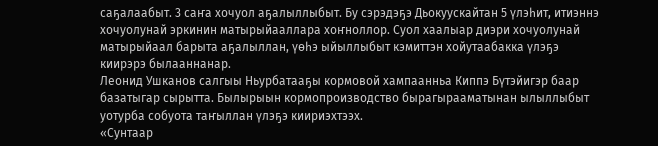саҕалаабыт. 3 саҥа хочуол аҕалыллыбыт. Бу сэрэдэҕэ Дьокуускайтан 5 үлэһит, итиэннэ хочуолунай эркинин матырыйааллара хоҥноллор. Суол хаалыар диэри хочуолунай матырыйаал барыта аҕалыллан, үөһэ ыйыллыбыт кэмиттэн хойутаабакка үлэҕэ киирэрэ былааннанар.
Леонид Ушканов салгыы Ньурбатааҕы кормовой хампаанньа Киппэ Бүтэйигэр баар базатыгар сырытта. Былырыын кормопроизводство бырагырааматынан ылыллыбыт уотурба собуота таҥыллан үлэҕэ киириэхтээх.
«Сунтаар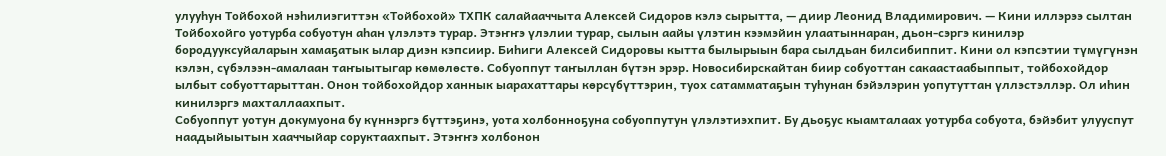улууһун Тойбохой нэһилиэгиттэн «Тойбохой» ТХПК салайааччыта Алексей Сидоров кэлэ сырытта, — диир Леонид Владимирович. — Кини иллэрээ сылтан Тойбохойго уотурба собуотун аһан үлэлэтэ турар. Этэҥҥэ үлэлии турар, сылын аайы үлэтин кээмэйин улаатыннаран, дьон-сэргэ кинилэр бородууксуйаларын хамаҕатык ылар диэн кэпсиир. Биһиги Алексей Сидоровы кытта былырыын бара сылдьан билсибиппит. Кини ол кэпсэтии түмүгүнэн кэлэн, сүбэлээн-амалаан таҥыытыгар көмөлөстө. Собуоппут таҥыллан бүтэн эрэр. Новосибирскайтан биир собуоттан сакаастаабыппыт, тойбохойдор ылбыт собуоттарыттан. Онон тойбохойдор ханнык ыарахаттары көрсүбүттэрин, туох сатамматаҕын туһунан бэйэлэрин уопутуттан үллэстэллэр. Ол иһин кинилэргэ махталлаахпыт.
Собуоппут уотун докумуона бу күннэргэ бүттэҕинэ, уота холбонноҕуна собуоппутун үлэлэтиэхпит. Бу дьоҕус кыамталаах уотурба собуота, бэйэбит улууспут наадыйыытын хааччыйар соруктаахпыт. Этэҥҥэ холбонон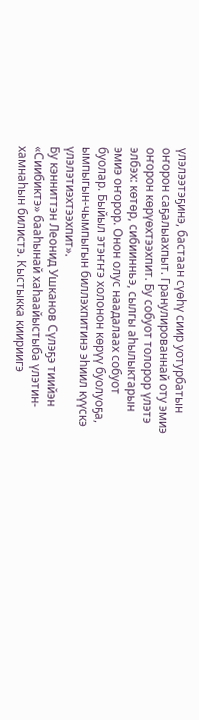үлэлээтэҕинэ, бастаан сүөһү сиир уотурбатын оҥорон саҕалыахпыт. Гранулированнай оту эмиэ оҥорон көрүөхтээхпит. Бу собуот толорор үлэтэ элбэх: көтөр, сибиинньэ, сылгы аһылыктарын эмиэ оҥорор. Онон олус наадалаах собуот буолар. Быйыл этэҥҥэ холонон көрүү буолуоҕа, ымпыгын-чымпыгын биллэхпитинэ эһиил күүскэ үлэлэтиэхтээхпит».
Бу кэнниттэн Леонид Ушканов Сүлэҕэ тиийэн «Сиибиктэ» бааһынай хаһаайыстыба үлэтин-хамнаһын билистэ. Кыстыкка киириигэ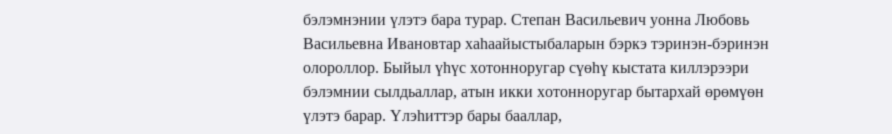бэлэмнэнии үлэтэ бара турар. Степан Васильевич уонна Любовь Васильевна Ивановтар хаһаайыстыбаларын бэркэ тэринэн-бэринэн олороллор. Быйыл үһүс хотонноругар сүөһү кыстата киллэрээри бэлэмнии сылдьаллар, атын икки хотонноругар бытархай өрөмүөн үлэтэ барар. Үлэһиттэр бары бааллар,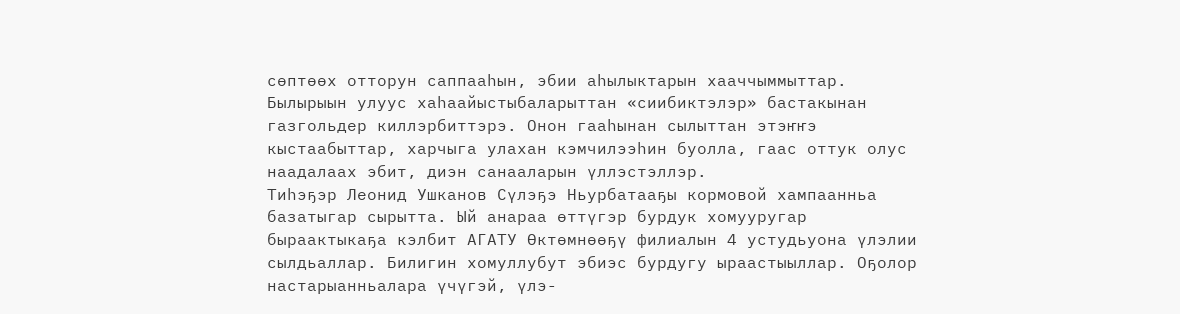сөптөөх отторун саппааһын, эбии аһылыктарын хааччыммыттар.
Былырыын улуус хаһаайыстыбаларыттан «сиибиктэлэр» бастакынан газгольдер киллэрбиттэрэ. Онон гааһынан сылыттан этэҥҥэ кыстаабыттар, харчыга улахан кэмчилээһин буолла, гаас оттук олус наадалаах эбит, диэн санааларын үллэстэллэр.
Тиһэҕэр Леонид Ушканов Сүлэҕэ Ньурбатааҕы кормовой хампаанньа базатыгар сырытта. Ый анараа өттүгэр бурдук хомууругар быраактыкаҕа кэлбит АГАТУ Өктөмнөөҕү филиалын 4 устудьуона үлэлии сылдьаллар. Билигин хомуллубут эбиэс бурдугу ыраастыыллар. Оҕолор настарыанньалара үчүгэй, үлэ-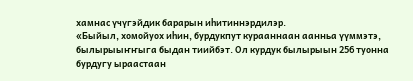хамнас үчүгэйдик барарын иһитиннэрдилэр.
«Быйыл, хомойуох иһин, бурдукпут курааннаан аанньа үүммэтэ, былырыыҥҥыга быдан тиийбэт. Ол курдук былырыын 256 туонна бурдугу ыраастаан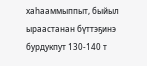хаһааммыппыт, быйыл ыраастанан бүттэҕинэ бурдукпут 130-140 т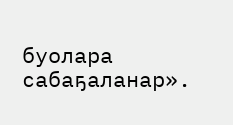буолара сабаҕаланар».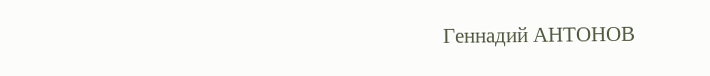Геннадий АНТОНОВ